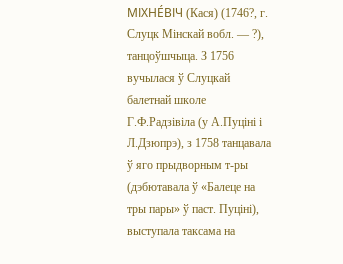МІХНЕ́ВІЧ (Кася) (1746?, г. Слуцк Мінскай вобл. — ?),
танцоўшчыца. З 1756 вучылася ў Слуцкай балетнай школе Г.Ф.Радзівіла (у А.Пуціні і Л.Дзюпрэ), з 1758 танцавала ў яго прыдворным т-ры (дэбютавала ў «Балеце на тры пары» ў паст. Пуціні), выступала таксама на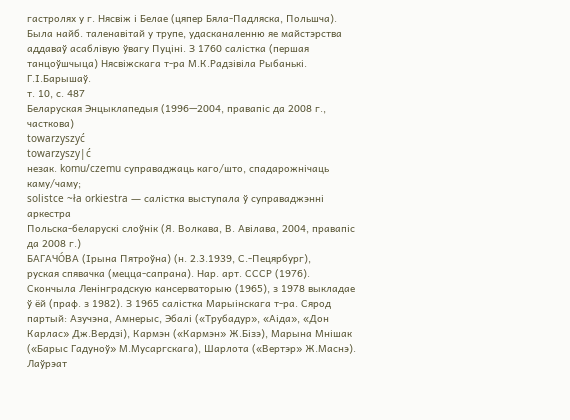гастролях у г. Нясвіж і Белае (цяпер Бяла-Падляска, Польшча). Была найб. таленавітай у трупе, удасканаленню яе майстэрства аддаваў асаблівую ўвагу Пуціні. З 1760 салістка (першая танцоўшчыца) Нясвіжскага т-ра М.К.Радзівіла Рыбанькі.
Г.І.Барышаў.
т. 10, с. 487
Беларуская Энцыклапедыя (1996—2004, правапіс да 2008 г., часткова)
towarzyszyć
towarzyszy|ć
незак. komu/czemu суправаджаць каго/што, спадарожнічаць каму/чаму;
solistce ~ła orkiestra — салістка выступала ў суправаджэнні аркестра
Польска-беларускі слоўнік (Я. Волкава, В. Авілава, 2004, правапіс да 2008 г.)
БАГАЧО́ВА (Ірына Пятроўна) (н. 2.3.1939, С.-Пецярбург),
руская спявачка (мецца-сапрана). Нар. арт. СССР (1976). Скончыла Ленінградскую кансерваторыю (1965), з 1978 выкладае ў ёй (праф. з 1982). З 1965 салістка Марыінскага т-ра. Сярод партый: Азучэна, Амнерыс, Эбалі («Трубадур», «Аіда», «Дон Карлас» Дж.Вердзі), Кармэн («Кармэн» Ж.Бізэ), Марына Мнішак («Барыс Гадуноў» М.Мусаргскага), Шарлота («Вертэр» Ж.Маснэ). Лаўрэат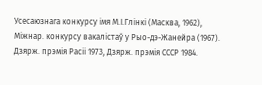Усесаюзнага конкурсу імя М.І.Глінкі (Масква, 1962), Міжнар. конкурсу вакалістаў у Рыо-дэ-Жанейра (1967). Дзярж. прэмія Расіі 1973, Дзярж. прэмія СССР 1984.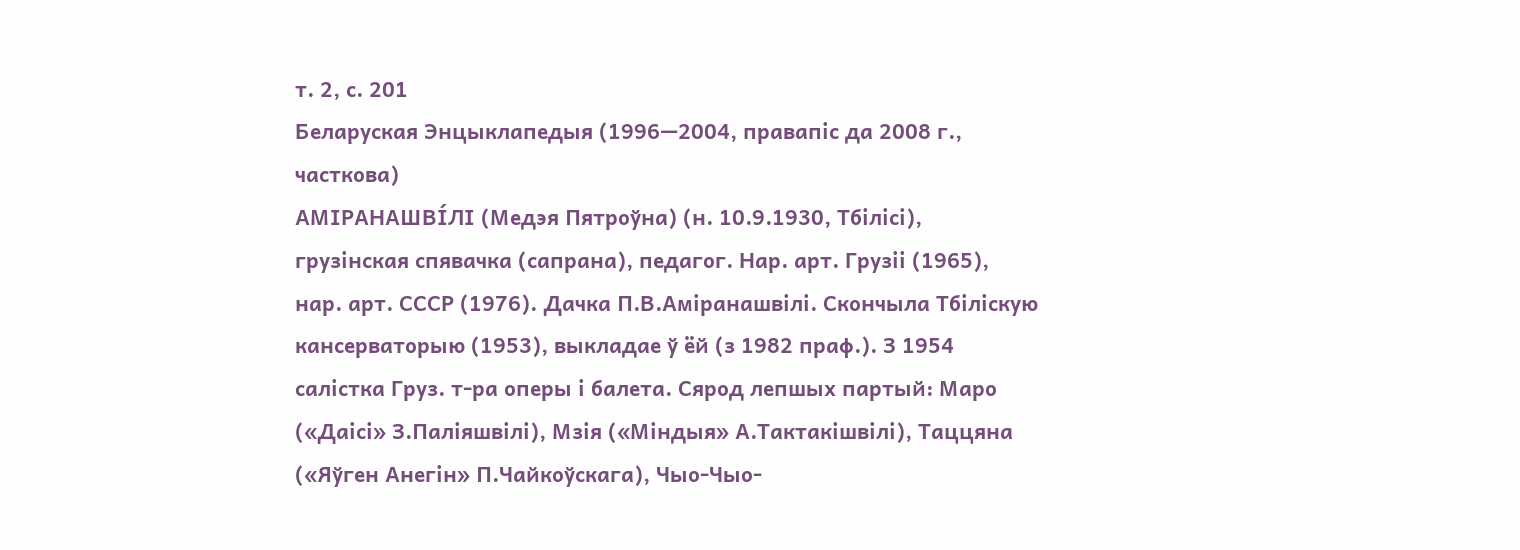т. 2, с. 201
Беларуская Энцыклапедыя (1996—2004, правапіс да 2008 г., часткова)
АМІРАНАШВІ́ЛІ (Медэя Пятроўна) (н. 10.9.1930, Тбілісі),
грузінская спявачка (сапрана), педагог. Нар. арт. Грузіі (1965), нар. арт. СССР (1976). Дачка П.В.Аміранашвілі. Скончыла Тбіліскую кансерваторыю (1953), выкладае ў ёй (з 1982 праф.). З 1954 салістка Груз. т-ра оперы і балета. Сярод лепшых партый: Маро («Даісі» З.Паліяшвілі), Мзія («Міндыя» А.Тактакішвілі), Таццяна («Яўген Анегін» П.Чайкоўскага), Чыо-Чыо-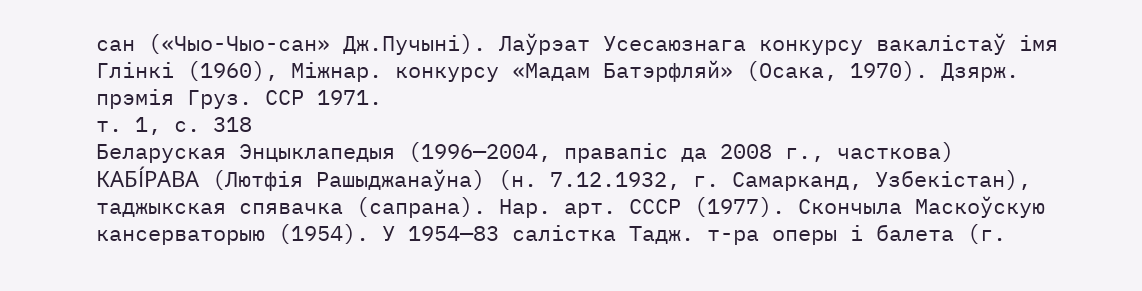сан («Чыо-Чыо-сан» Дж.Пучыні). Лаўрэат Усесаюзнага конкурсу вакалістаў імя Глінкі (1960), Міжнар. конкурсу «Мадам Батэрфляй» (Осака, 1970). Дзярж. прэмія Груз. ССР 1971.
т. 1, с. 318
Беларуская Энцыклапедыя (1996—2004, правапіс да 2008 г., часткова)
КАБІ́РАВА (Лютфія Рашыджанаўна) (н. 7.12.1932, г. Самарканд, Узбекістан),
таджыкская спявачка (сапрана). Нар. арт. СССР (1977). Скончыла Маскоўскую кансерваторыю (1954). У 1954—83 салістка Тадж. т-ра оперы і балета (г.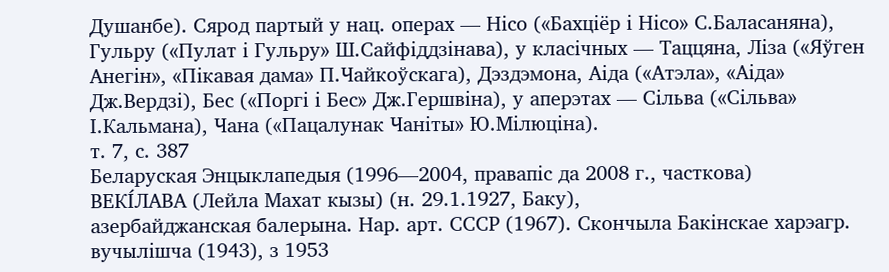Душанбе). Сярод партый у нац. операх — Нісо («Бахціёр і Нісо» С.Баласаняна), Гульру («Пулат і Гульру» Ш.Сайфіддзінава), у класічных — Таццяна, Ліза («Яўген Анегін», «Пікавая дама» П.Чайкоўскага), Дэздэмона, Аіда («Атэла», «Аіда» Дж.Вердзі), Бес («Поргі і Бес» Дж.Гершвіна), у аперэтах — Сільва («Сільва» І.Кальмана), Чана («Пацалунак Чаніты» Ю.Мілюціна).
т. 7, с. 387
Беларуская Энцыклапедыя (1996—2004, правапіс да 2008 г., часткова)
ВЕКІ́ЛАВА (Лейла Махат кызы) (н. 29.1.1927, Баку),
азербайджанская балерына. Нар. арт. СССР (1967). Скончыла Бакінскае харэагр. вучылішча (1943), з 1953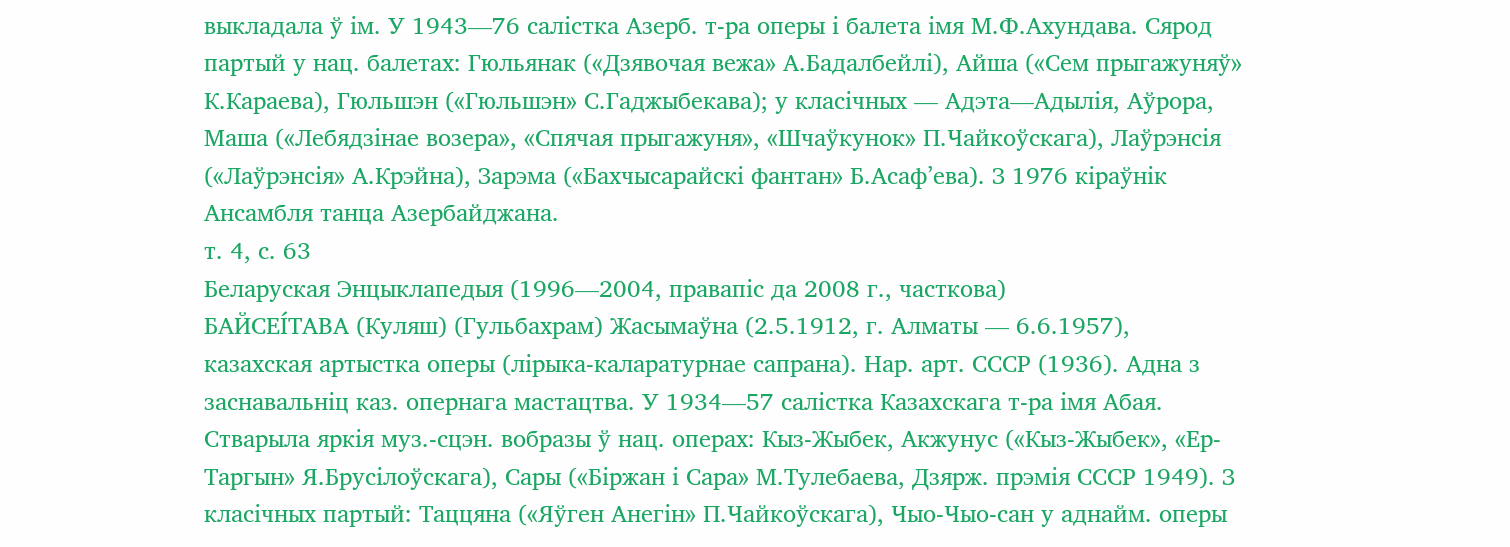выкладала ў ім. У 1943—76 салістка Азерб. т-ра оперы і балета імя М.Ф.Ахундава. Сярод партый у нац. балетах: Гюльянак («Дзявочая вежа» А.Бадалбейлі), Айша («Сем прыгажуняў» К.Караева), Гюльшэн («Гюльшэн» С.Гаджыбекава); у класічных — Адэта—Адылія, Аўрора, Маша («Лебядзінае возера», «Спячая прыгажуня», «Шчаўкунок» П.Чайкоўскага), Лаўрэнсія («Лаўрэнсія» А.Крэйна), Зарэма («Бахчысарайскі фантан» Б.Асаф’ева). З 1976 кіраўнік Ансамбля танца Азербайджана.
т. 4, с. 63
Беларуская Энцыклапедыя (1996—2004, правапіс да 2008 г., часткова)
БАЙСЕІ́ТАВА (Куляш) (Гульбахрам) Жасымаўна (2.5.1912, г. Алматы — 6.6.1957),
казахская артыстка оперы (лірыка-каларатурнае сапрана). Нар. арт. СССР (1936). Адна з заснавальніц каз. опернага мастацтва. У 1934—57 салістка Казахскага т-ра імя Абая. Стварыла яркія муз.-сцэн. вобразы ў нац. операх: Кыз-Жыбек, Акжунус («Кыз-Жыбек», «Ер-Таргын» Я.Брусілоўскага), Сары («Біржан і Сара» М.Тулебаева, Дзярж. прэмія СССР 1949). З класічных партый: Таццяна («Яўген Анегін» П.Чайкоўскага), Чыо-Чыо-сан у аднайм. оперы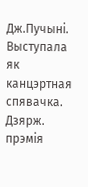Дж.Пучыні. Выступала як канцэртная спявачка. Дзярж. прэмія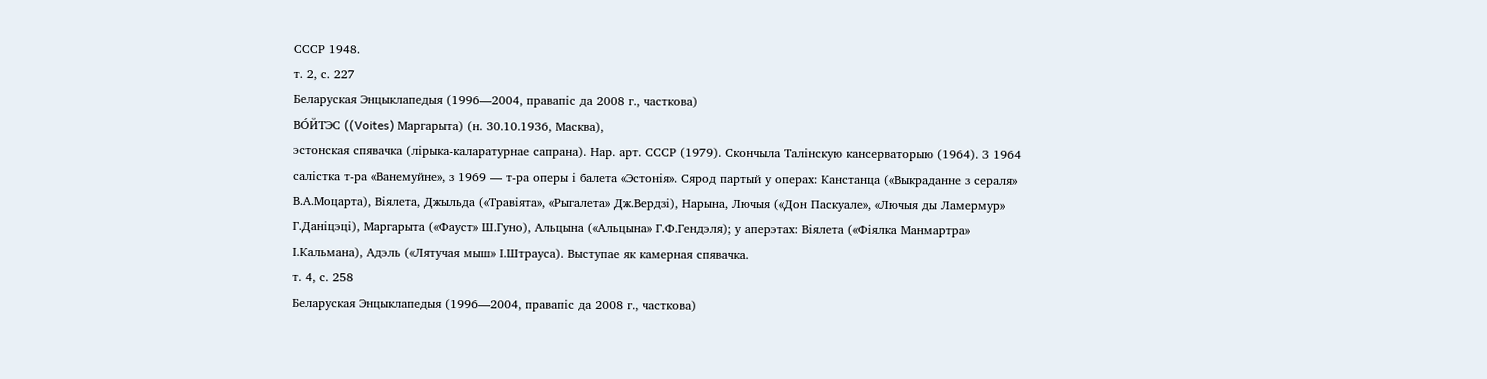СССР 1948.
т. 2, с. 227
Беларуская Энцыклапедыя (1996—2004, правапіс да 2008 г., часткова)
ВО́ЙТЭС ((Voites) Маргарыта) (н. 30.10.1936, Масква),
эстонская спявачка (лірыка-каларатурнае сапрана). Нар. арт. СССР (1979). Скончыла Талінскую кансерваторыю (1964). З 1964 салістка т-ра «Ванемуйне», з 1969 — т-ра оперы і балета «Эстонія». Сярод партый у операх: Канстанца («Выкраданне з сераля» В.А.Моцарта), Віялета, Джыльда («Травіята», «Рыгалета» Дж.Вердзі), Нарына, Лючыя («Дон Паскуале», «Лючыя ды Ламермур» Г.Даніцэці), Маргарыта («Фауст» Ш.Гуно), Альцына («Альцына» Г.Ф.Гендэля); у аперэтах: Віялета («Фіялка Манмартра» І.Кальмана), Адэль («Лятучая мыш» І.Штрауса). Выступае як камерная спявачка.
т. 4, с. 258
Беларуская Энцыклапедыя (1996—2004, правапіс да 2008 г., часткова)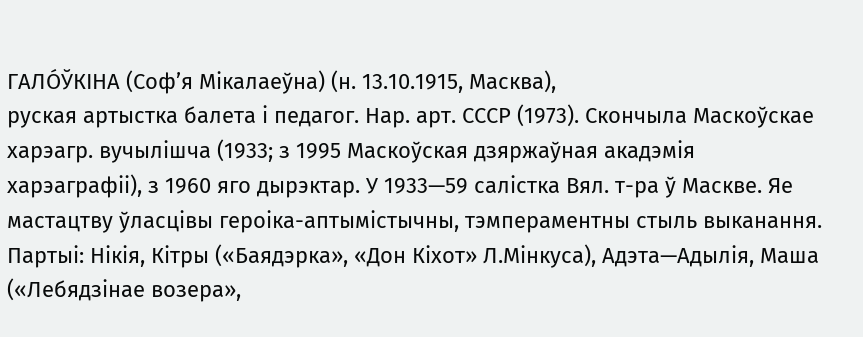ГАЛО́ЎКІНА (Соф’я Мікалаеўна) (н. 13.10.1915, Масква),
руская артыстка балета і педагог. Нар. арт. СССР (1973). Скончыла Маскоўскае харэагр. вучылішча (1933; з 1995 Маскоўская дзяржаўная акадэмія харэаграфіі), з 1960 яго дырэктар. У 1933—59 салістка Вял. т-ра ў Маскве. Яе мастацтву ўласцівы героіка-аптымістычны, тэмпераментны стыль выканання. Партыі: Нікія, Кітры («Баядэрка», «Дон Кіхот» Л.Мінкуса), Адэта—Адылія, Маша («Лебядзінае возера»,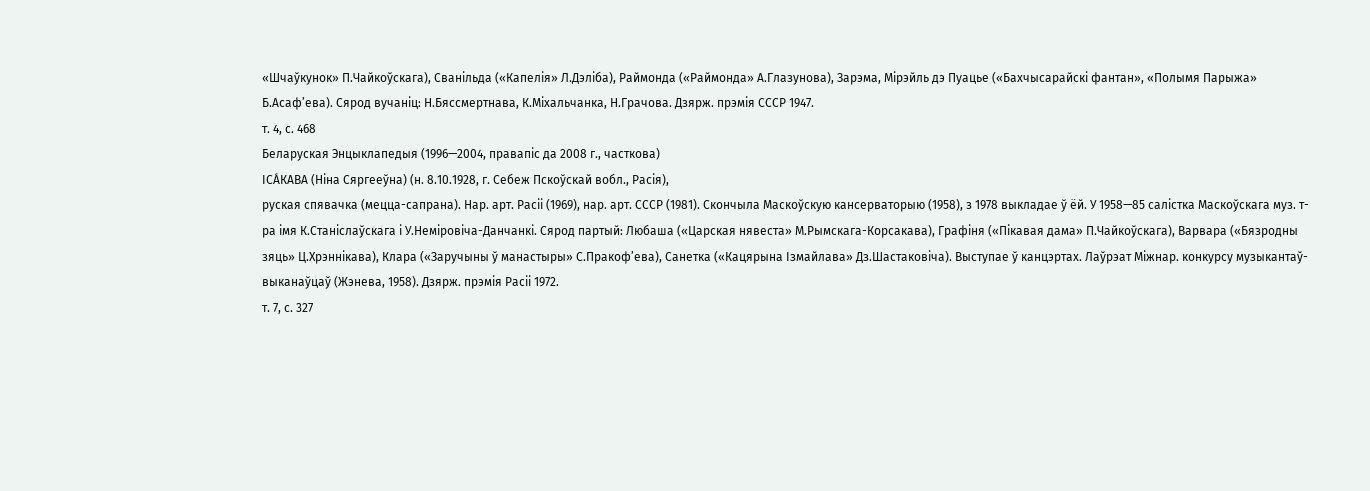«Шчаўкунок» П.Чайкоўскага), Сванільда («Капелія» Л.Дэліба), Раймонда («Раймонда» А.Глазунова), Зарэма, Мірэйль дэ Пуацье («Бахчысарайскі фантан», «Полымя Парыжа» Б.Асаф’ева). Сярод вучаніц: Н.Бяссмертнава, К.Міхальчанка, Н.Грачова. Дзярж. прэмія СССР 1947.
т. 4, с. 468
Беларуская Энцыклапедыя (1996—2004, правапіс да 2008 г., часткова)
ІСА́КАВА (Ніна Сяргееўна) (н. 8.10.1928, г. Себеж Пскоўскай вобл., Расія),
руская спявачка (мецца-сапрана). Нар. арт. Расіі (1969), нар. арт. СССР (1981). Скончыла Маскоўскую кансерваторыю (1958), з 1978 выкладае ў ёй. У 1958—85 салістка Маскоўскага муз. т-ра імя К.Станіслаўскага і У.Неміровіча-Данчанкі. Сярод партый: Любаша («Царская нявеста» М.Рымскага-Корсакава), Графіня («Пікавая дама» П.Чайкоўскага), Варвара («Бязродны зяць» Ц.Хрэннікава), Клара («Заручыны ў манастыры» С.Пракоф’ева), Санетка («Кацярына Ізмайлава» Дз.Шастаковіча). Выступае ў канцэртах. Лаўрэат Міжнар. конкурсу музыкантаў-выканаўцаў (Жэнева, 1958). Дзярж. прэмія Расіі 1972.
т. 7, с. 327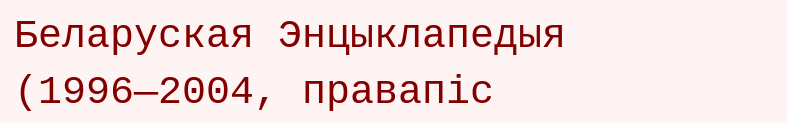Беларуская Энцыклапедыя (1996—2004, правапіс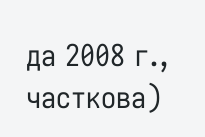да 2008 г., часткова)